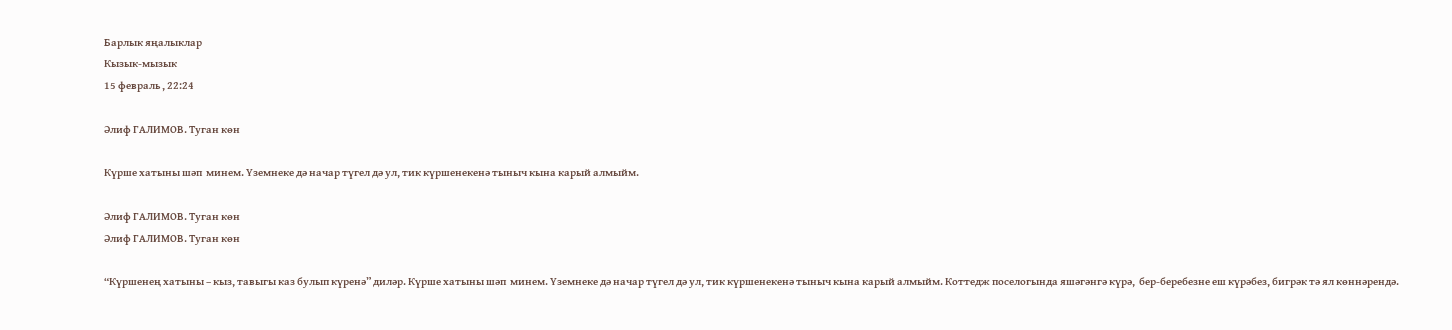Барлык яңалыклар
Кызык-мызык
15 февраль , 22:24

Әлиф ГАЛИМОВ. Туган көн

Күрше хатыны шәп  минем. Үземнеке дә начар түгел дә ул, тик күршенекенә тыныч кына карый алмыйм.

Әлиф ГАЛИМОВ. Туган көн
Әлиф ГАЛИМОВ. Туган көн

“Күршенең хатыны – кыз, тавыгы каз булып күренә” диләр. Күрше хатыны шәп  минем. Үземнеке дә начар түгел дә ул, тик күршенекенә тыныч кына карый алмыйм. Коттедж поселогында яшәгәнгә күрә,  бер-беребезне еш күрәбез, бигрәк тә ял көннәрендә.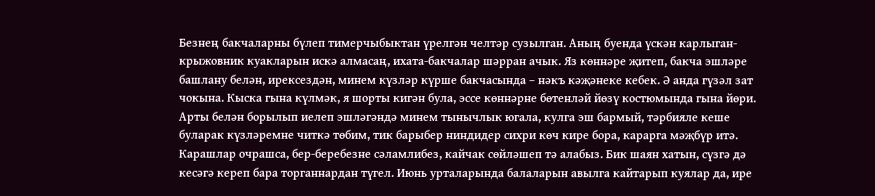Безнең бакчаларны бүлеп тимерчыбыктан үрелгән челтәр сузылган. Аның буенда үскән карлыган-крыжовник куакларын искә алмасаң, ихата-бакчалар шәрран ачык. Яз көннәре җитеп, бакча эшләре башлану белән, ирексездән, минем күзләр күрше бакчасында – нәкъ кәҗәнеке кебек. Ә анда гүзәл зат чокына. Кыска гына күлмәк, я шорты кигән була, эссе көннәрне бөтенләй йөзү костюмында гына йөри. Арты белән борылып иелеп эшләгәндә минем тынычлык югала, кулга эш бармый, тәрбияле кеше буларак күзләремне читкә төбим, тик барыбер ниндидер сихри көч кире бора, карарга мәҗбүр итә. Карашлар очрашса, бер-беребезне сәламлибез, кайчак сөйләшеп тә алабыз. Бик шаян хатын, сүзгә дә кесәгә кереп бара торганнардан түгел. Июнь урталарында балаларын авылга кайтарып куялар да, ире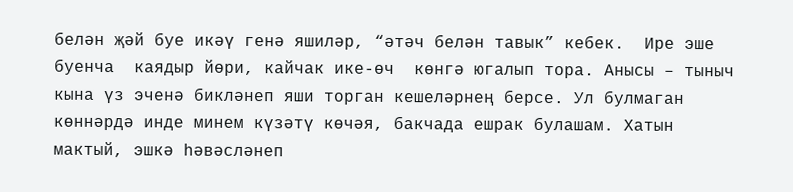белән җәй буе икәү генә яшиләр, “әтәч белән тавык” кебек.  Ире эше буенча  каядыр йөри, кайчак ике-өч  көнгә югалып тора. Анысы – тыныч кына үз эченә бикләнеп яши торган кешеләрнең берсе. Ул булмаган  көннәрдә инде минем күзәтү көчәя, бакчада ешрак булашам. Хатын мактый, эшкә һәвәсләнеп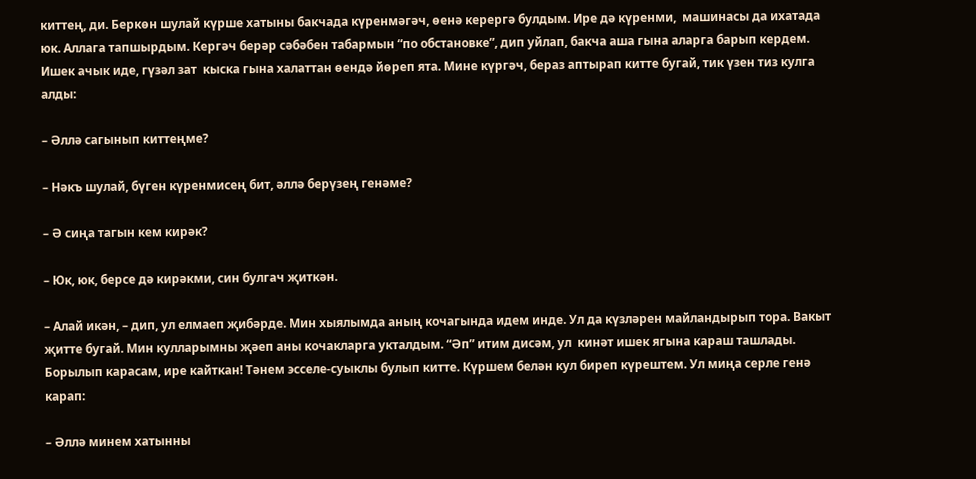киттең, ди. Беркөн шулай күрше хатыны бакчада күренмәгәч, өенә керергә булдым. Ире дә күренми,  машинасы да ихатада юк. Аллага тапшырдым. Кергәч берәр сәбәбен табармын “по обстановке”, дип уйлап, бакча аша гына аларга барып кердем. Ишек ачык иде, гүзәл зат  кыска гына халаттан өендә йөреп ята. Мине күргәч, бераз аптырап китте бугай, тик үзен тиз кулга алды:

– Әллә сагынып киттеңме?

– Нәкъ шулай, бүген күренмисең бит, әллә берүзең генәме?

– Ә сиңа тагын кем кирәк?

– Юк, юк, берсе дә кирәкми, син булгач җиткән.

– Алай икән, – дип, ул елмаеп җибәрде. Мин хыялымда аның кочагында идем инде. Ул да күзләрен майландырып тора. Вакыт җитте бугай. Мин кулларымны җәеп аны кочакларга укталдым. “Әп” итим дисәм, ул  кинәт ишек ягына караш ташлады. Борылып карасам, ире кайткан! Тәнем эсселе-суыклы булып китте. Күршем белән кул биреп күрештем. Ул миңа серле генә карап:

– Әллә минем хатынны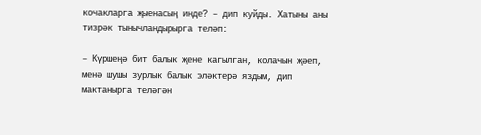кочакларга җыенасың инде? – дип куйды. Хатыны аны тизрәк тынычландырырга теләп:

– Күршеңә бит балык җене кагылган, колачын җәеп, менә шушы зурлык балык эләктерә яздым, дип мактанырга теләгән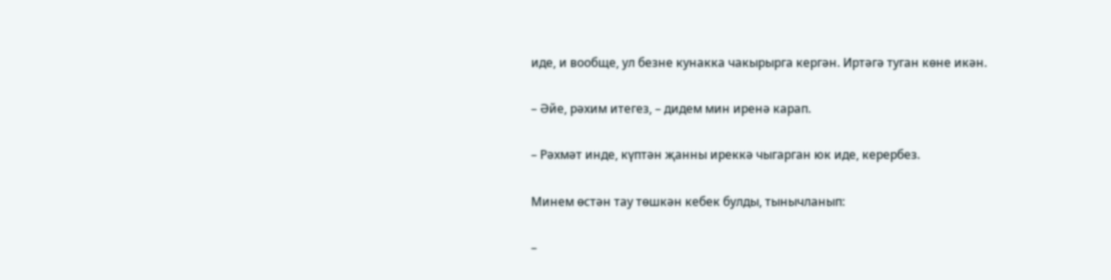иде, и вообще, ул безне кунакка чакырырга кергән. Иртәгә туган көне икән.

– Әйе, рәхим итегез, – дидем мин иренә карап.

– Рәхмәт инде, күптән җанны иреккә чыгарган юк иде, керербез.

Минем өстән тау төшкән кебек булды, тынычланып:

–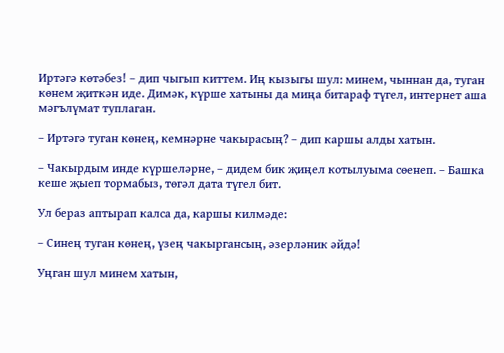Иртәгә көтәбез! – дип чыгып киттем. Иң кызыгы шул: минем, чыннан да, туган көнем җиткән иде. Димәк, күрше хатыны да миңа битараф түгел, интернет аша мәгълүмат туплаган.

– Иртәгә туган көнең, кемнәрне чакырасың? – дип каршы алды хатын.

– Чакырдым инде күршеләрне, – дидем бик җиңел котылуыма сөенеп. – Башка кеше җыеп тормабыз, төгәл дата түгел бит.

Ул бераз аптырап калса да, каршы килмәде:

– Синең туган көнең, үзең чакыргансың, әзерләник әйдә!

Уңган шул минем хатын,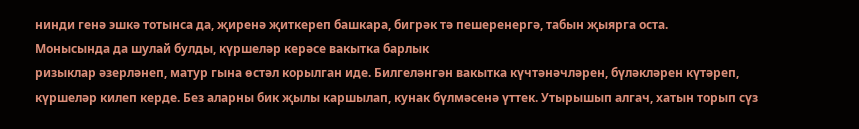нинди генә эшкә тотынса да, җиренә җиткереп башкара, бигрәк тә пешеренергә, табын җыярга оста.
Монысында да шулай булды, күршеләр керәсе вакытка барлык
ризыклар әзерләнеп, матур гына өстәл корылган иде. Билгеләнгән вакытка күчтәнәчләрен, бүләкләрен күтәреп, күршеләр килеп керде. Без аларны бик җылы каршылап, кунак бүлмәсенә үттек. Утырышып алгач, хатын торып сүз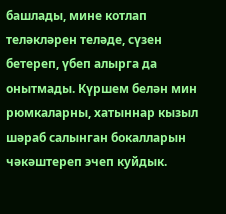башлады, мине котлап теләкләрен теләде, сүзен бетереп, үбеп алырга да онытмады. Күршем белән мин рюмкаларны, хатыннар кызыл шәраб салынган бокалларын чәкәштереп эчеп куйдык.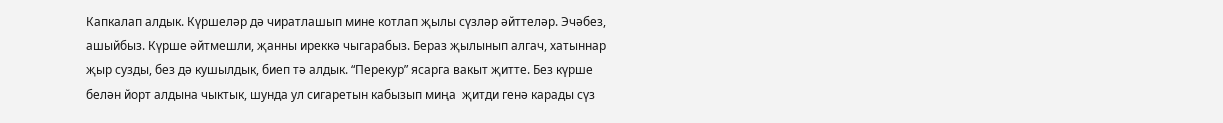Капкалап алдык. Күршеләр дә чиратлашып мине котлап җылы сүзләр әйттеләр. Эчәбез, ашыйбыз. Күрше әйтмешли, җанны иреккә чыгарабыз. Бераз җылынып алгач, хатыннар җыр сузды, без дә кушылдык, биеп тә алдык. “Перекур” ясарга вакыт җитте. Без күрше белән йорт алдына чыктык, шунда ул сигаретын кабызып миңа  җитди генә карады сүз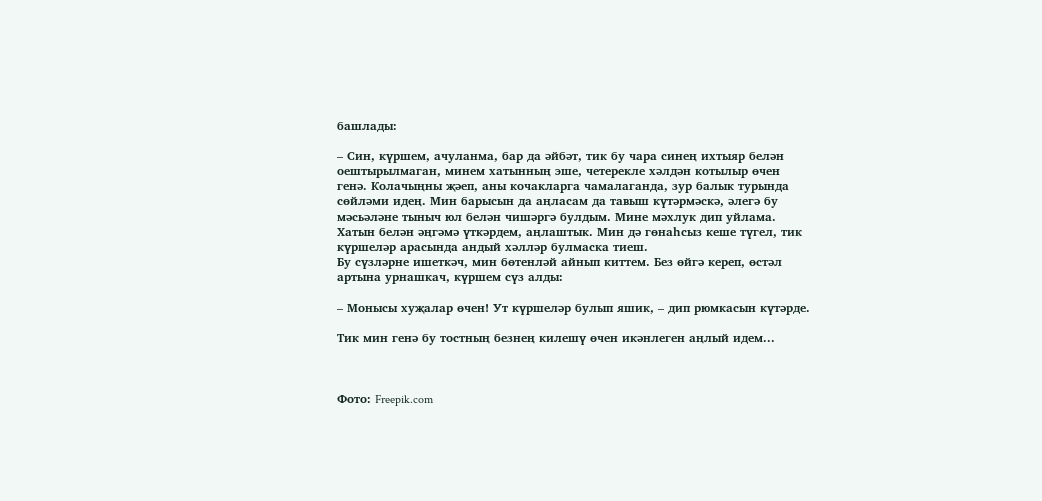башлады:

– Син, күршем, ачуланма, бар да әйбәт, тик бу чара синең ихтыяр белән оештырылмаган, минем хатынның эше, четерекле хәлдән котылыр өчен генә. Колачыңны җәеп, аны кочакларга чамалаганда, зур балык турында сөйләми идең. Мин барысын да аңласам да тавыш күтәрмәскә, әлегә бу мәсьәләне тыныч юл белән чишәргә булдым. Мине мәхлук дип уйлама. Хатын белән әңгәмә үткәрдем, аңлаштык. Мин дә гөнаһсыз кеше түгел, тик күршеләр арасында андый хәлләр булмаска тиеш.
Бу сүзләрне ишеткәч, мин бөтенләй айнып киттем. Без өйгә кереп, өстәл артына урнашкач, күршем сүз алды:

– Монысы хуҗалар өчен! Ут күршеләр булып яшик, – дип рюмкасын күтәрде.

Тик мин генә бу тостның безнең килешү өчен икәнлеген аңлый идем...



Фото: Freepik.com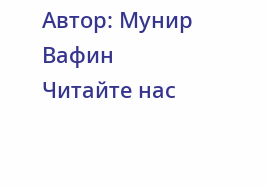Автор: Мунир Вафин
Читайте нас